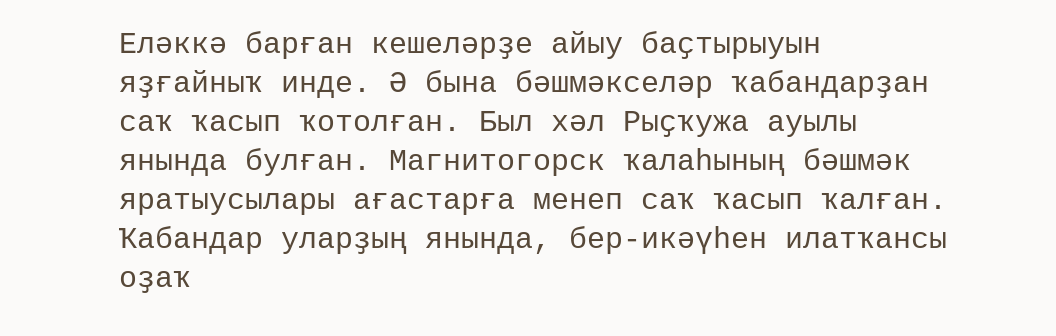Еләккә барған кешеләрҙе айыу баҫтырыуын яҙғайныҡ инде. Ә бына бәшмәкселәр ҡабандарҙан саҡ ҡасып ҡотолған. Был хәл Рыҫҡужа ауылы янында булған. Магнитогорск ҡалаһының бәшмәк яратыусылары ағастарға менеп саҡ ҡасып ҡалған. Ҡабандар уларҙың янында, бер-икәүһен илатҡансы оҙаҡ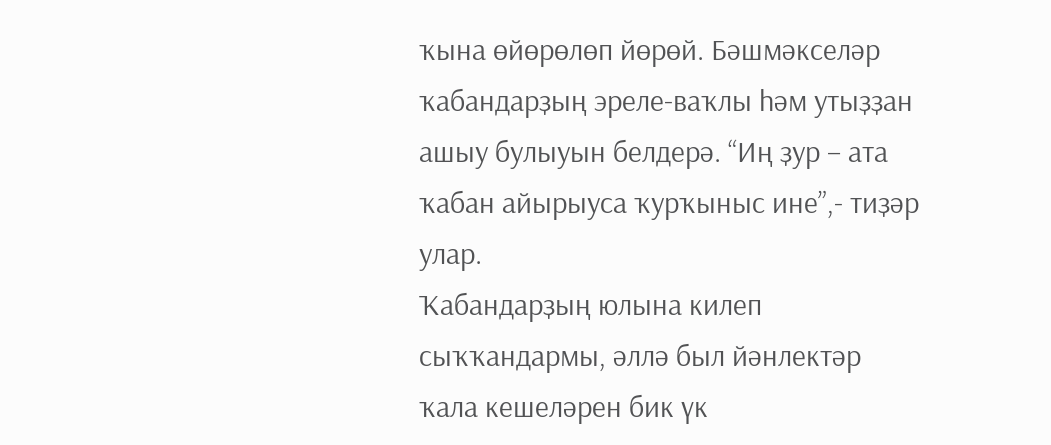ҡына өйөрөлөп йөрөй. Бәшмәкселәр ҡабандарҙың эреле-ваҡлы һәм утыҙҙан ашыу булыуын белдерә. “Иң ҙур – ата ҡабан айырыуса ҡурҡыныс ине”,- тиҙәр улар.
Ҡабандарҙың юлына килеп сыҡҡандармы, әллә был йәнлектәр ҡала кешеләрен бик үк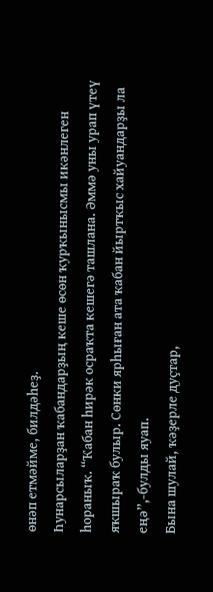өнәп етмәйме, билдәһеҙ.
Һунарсыларҙан ҡабандарҙың кеше өсөн ҡурҡынысмы икәнлеген һораныҡ. “Ҡабан һирәк осраҡта кешегә ташлана. Әммә уны урап үтеү яҡшыраҡ булыр. Сөнки ярһыған ата ҡабан йыртҡыс хайуандарҙы ла еңә”,-булды яуап.
Бына шулай, ҡәҙерле дуҫтар,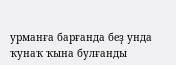урманға барғанда беҙ унда ҡунаҡ ҡына булғанды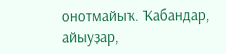онотмайыҡ. Ҡабандар, айыуҙар,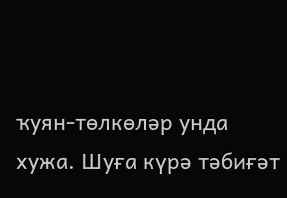ҡуян-төлкөләр унда хужа. Шуға күрә тәбиғәт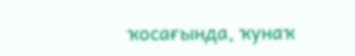ҡосағында, ҡунаҡ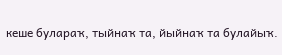кеше булараҡ, тыйнаҡ та, йыйнаҡ та булайыҡ.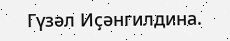Гүзәл Иҫәнгилдина.